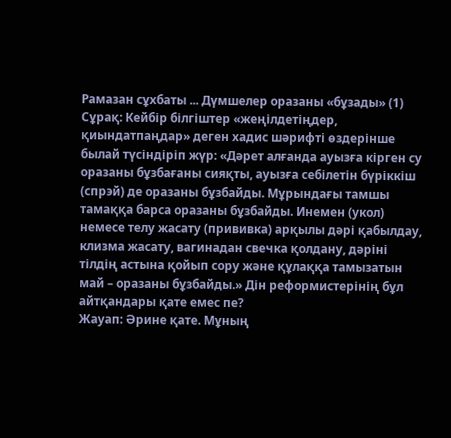Рамазан сұхбаты ... Дүмшелер оразаны «бұзады» (1)
Сұрақ: Кейбір білгіштер «жеңілдетіңдер, қиындатпаңдар» деген хадис шәрифті өздерінше былай түсіндіріп жүр: «Дәрет алғанда ауызға кірген су оразаны бұзбағаны сияқты, ауызға себілетін бүріккіш (спрэй) де оразаны бұзбайды. Мұрындағы тамшы тамаққа барса оразаны бұзбайды. Инемен (укол) немесе телу жасату (прививка) арқылы дәрі қабылдау, клизма жасату, вагинадан свечка қолдану, дәріні тілдің астына қойып сору және құлаққа тамызатын май – оразаны бұзбайды.» Дін реформистерінің бұл айтқандары қате емес пе?
Жауап: Әрине қате. Мұның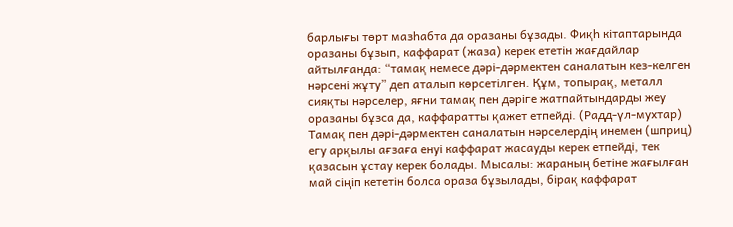барлығы төрт мазһабта да оразаны бұзады. Фиқһ кітаптарында оразаны бұзып, каффарат (жаза) керек ететін жағдайлар айтылғанда: “тамақ немесе дәрі-дәрмектен саналатын кез-келген нәрсені жұту” деп аталып көрсетілген. Құм, топырақ, металл сияқты нәрселер, яғни тамақ пен дәріге жатпайтындарды жеу оразаны бұзса да, каффаратты қажет етпейді. (Радд-үл-мухтар)
Тамақ пен дәрі-дәрмектен саналатын нәрселердің инемен (шприц) егу арқылы ағзаға енуі каффарат жасауды керек етпейді, тек қазасын ұстау керек болады. Мысалы: жараның бетіне жағылған май сіңіп кететін болса ораза бұзылады, бірақ каффарат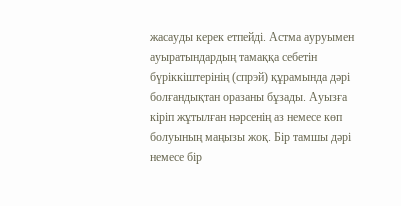жасауды керек етпейді. Астма ауруымен ауыратындардың тамаққа себетін бүріккіштерінің (спрэй) құрамында дәрі болғандықтан оразаны бұзады. Ауызға кіріп жұтылған нәрсенің аз немесе көп болуының маңызы жоқ. Бір тамшы дәрі немесе бір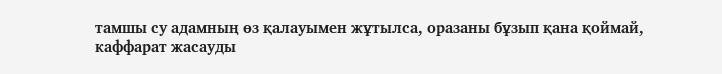тамшы су адамның өз қалауымен жұтылса, оразаны бұзып қана қоймай, каффарат жасауды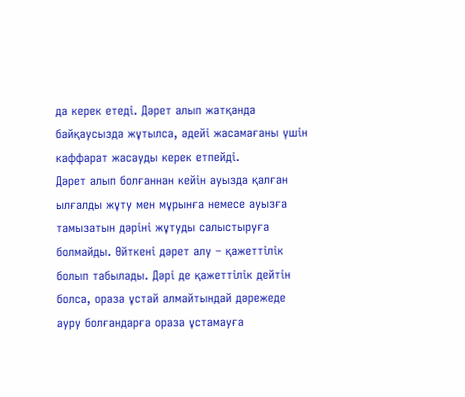да керек етеді. Дәрет алып жатқанда байқаусызда жұтылса, әдейі жасамағаны үшін каффарат жасауды керек етпейді.
Дәрет алып болғаннан кейін ауызда қалған ылғалды жұту мен мұрынға немесе ауызға тамызатын дәріні жұтуды салыстыруға болмайды. Өйткені дәрет алу – қажеттілік болып табылады. Дәрі де қажеттілік дейтін болса, ораза ұстай алмайтындай дәрежеде ауру болғандарға ораза ұстамауға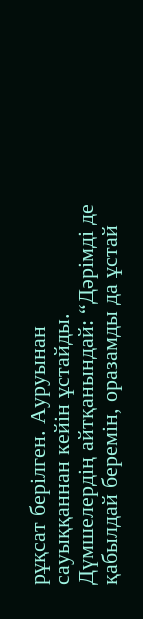рұқсат берілген. Ауруынан сауыққаннан кейін ұстайды. Дүмшелердің айтқанындай: “Дәрімді де қабылдай беремін, оразамды да ұстай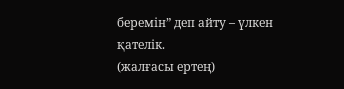беремін” деп айту – үлкен қателік.
(жалғасы ертең)